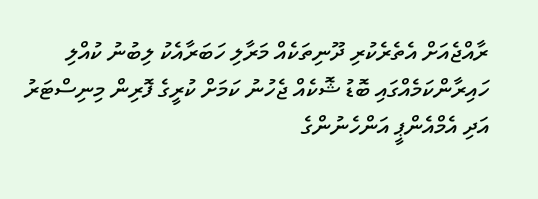ރާއްޖެއަށް އެތެރެކުރި ދޫނިތަކެއް މަރާލި ހަބަރާއެކު ލިބުނު ކުއްލި ހައިރާންކަމެއްގައި ބޮޑު ޝޮކެއް ޖެހުނު ކަމަށް ކުރީގެ ފޮރިން މިނިސްޓަރު އަދި އެމްއެންޕީ އަންހެނުންގެ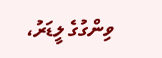ވިންގުގެ ލީޑަރު،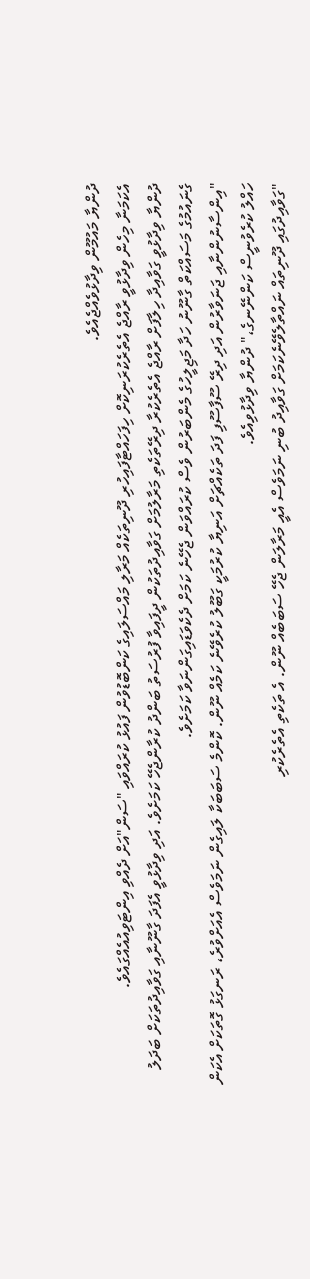ދުންޔާ މައުމޫން ވިދާޅުވެއްޖެއެވެ.
އެކަމަނާ މިހެން ވިދާޅުވީ ރާއްޖެ އެތެރެކުރަނިކޮށް ހިފަހައްޓާފައިހުރި ދޫނިތަކެއް މަރާލި މައްސަލައިގެ ކަންބޮޑުވުން ފައުޅު ކުރައްވައި "ސަން"އަށް ދެއްވި އިންޓަވިއުއެއްގައެވެ.
ދުންޔާ ވިދާޅުވީ ގަވާއިދާ ހިލާފަށް ރާއްޖެ އެތެރެކުރާ ދިރޭތަކެތި މަރާލުމަށް ގަވާއިދުތަކުން ދީފައިވާ ފުރުސަތު ބަންދު ކުރާންޖެހޭ ކަމަށެވެ. އަދި ވިދާޅުވީ އެފަދަ ގާނޫނާއި ގަވާއިދުތަކަށް ބަދަލު ގެނައުމުގެ މަސައްކަތް ގާނޫނު ހަދާ މަޖިލީހުގެ މެންބަރުން ވެސް ކުރައްވަން ޖެހޭނެ ކަމަށް ދެކެވަޑައިގަންނަވާ ކަމަށެވެ.
"އިންސާނުންނާއި ޖަނަވާރުން އަދި ދިރޭ ސޫފާސޫފި ފަދަ ތަކެއްޗަށް އަނިޔާ ކުރުމަކީ ގަބޫލު ކުރެވޭނެ ކަމެއް ނޫން. ކޮންމެ ސަބަބަކާ ލައިގެން ނަމަވެސް އެއަށްވުރެ، ރަނގަޅު ގޮތަކަށް އެކަން ހައްލު ކުރެވުނީސް ކަންނޭނގެ،" ދުންޔާ ވިދާޅުވިއެވެ.
"ގަވާއިދުގައި ދޫނިތައް ނައްތާލެވޭނެކަމަށް ގަވާއިދު ބުނި ނަމަވެސް އެއީ މަރާލަން ޖެހޭ ސަބަބެއް ނޫން. އެ ތަކެތި އެތެރެކުރި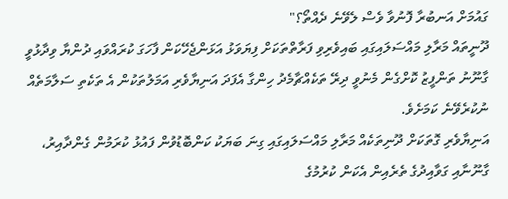ގައުމަށް އަނބުރާ ފޮނުވާ ވެސް ލެވޭނެ ދެއްތޯ؟"
ދޫނީތައް މަރާލި މައްސަލައިގައި ބައިވެރިވި ފަރާތްތަކަށް ފިޔަވަޅު އަޅަންޖެހޭކަން ފާހަގަ ކުރައްވައި ދުންޔާ ވިދާޅުވީ ގާނޫނު ތަންފީޒު ކޮށްގެން މެނުވީ ދިރޭ ތަކެއްޗާމެދު ހިންގާ އެފަދަ އަނިޔާވެރި އަމަލުތަކުން އެ ތަކެތި ސަލާމަތެއް ނުކުރެވޭނެ ކަމަށެވެ.
އަނިޔާވެރި ގޮތަކަށް ދޫނިތަކެއް މަރާލި މައްސަލައިގައި ގިނަ ބަޔަކު ކަންބޮޑުވުން ފައުޅު ކުރަމުން ގެންދާއިރު، ގާނޫނާއި ގަވާއިދުގެ ތެރެއިން އެކަން ކުރުމުގެ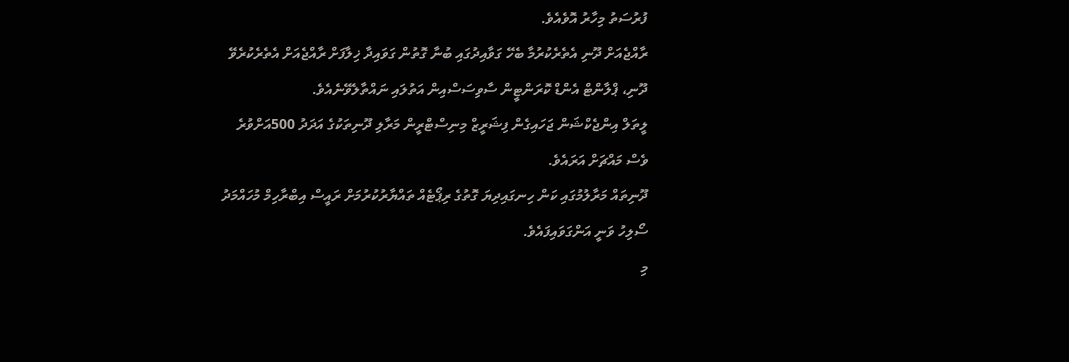ފުރުސަތު މިހާރު އޮވެއެވެ.
ރާއްޖެއަށް ދޫނި އެތެރެކުރުމާ ބެހޭ ގަވާއިދުގައި ބުނާ ގޮތުން ގަވައިދާ ޚިލާފަށް ރާއްޖެއަށް އެތެރެކުރެވޭ ދޫނި، ޕްލާންޓް އެންޑް ކޮރަންޓީން ސާވިސަސްއިން އަތުލައި ނައްތާލެވޭނެއެވެ.
ލީތަލް އިންޖެކްޝަން ޖަހައިގެން ފިޝަރީޒް މިނިސްޓްރީން މަރާލި ދޫނިތަކުގެ އަދަދު 500އަށްވުރެ ވެސް މައްޗަށް އަރައެވެ.
ދޫނިތައް މަރާލުމުގައި ކަން ހިނގައިދިޔަ ގޮތުގެ ރިޕޯޓެއް ތައްޔާރުކުރުމަށް ރައީސް އިބްރާހިމް މުހައްމަދު ސޯލިހު ވަނީ އަންގަވައިފައެވެ.
މި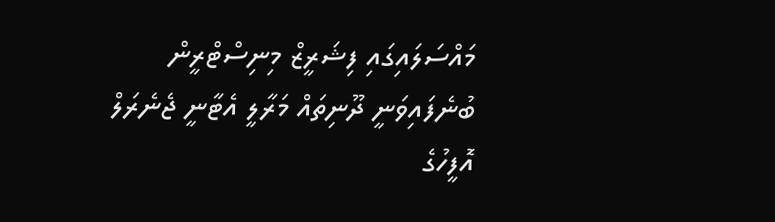މައްސަލައިގައި ފިޝަރީޒް މިނިސްޓްރީން ބުނެފައިވަނީ ދޫނިތައް މަރާލީ އެޓާނީ ޖެނެރަލް އޮފީހުގެ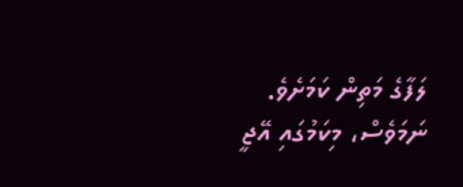ލަފާގެ މަތިން ކަމަށެވެ.
ނަމަވެސް، މިކަމުގައި އޭޖީ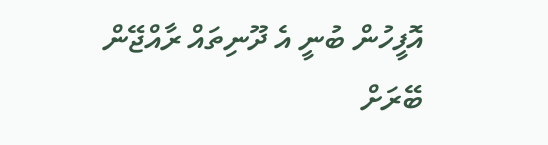އޮފީހުން ބުނީ އެ ދޫނިތައް ރާއްޖޭން ބޭރަށް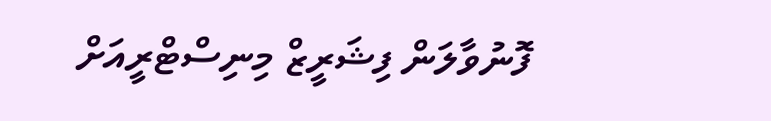ފޮނުވާލަން ފިޝަރީޒް މިނިސްޓްރީއަށް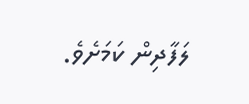ލަފާދިން ކަމަށެވެ.